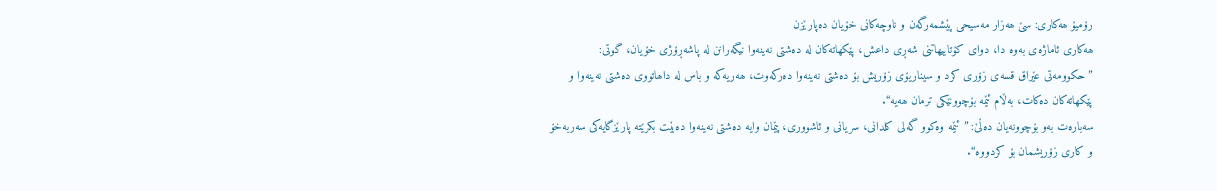رۆمیۆ ھەکاری: سێ ھەزار مەسیحی پێشمەرگەن و ناوچەکانی خۆیان دەپارێزن
ھەکاری ئاماژەی بەوە دا، دوای کۆتاییھاتنی شەڕی داعش، پێکھاتەکان لە دەشتی نەینەوا نیگەرانن لە پاشەڕۆژی خۆیان، گوتی: ”حکوومەتی عێراق قسەی زۆری کرد و سیناریۆی زۆریش بۆ دەشتی نەینەوا دەرکەوت، ھەریەکە و باس لە داھاتووی دەشتی نەینەوا و پێکھاتەکان دەکات، بەڵام ئێمە بۆچوونێکی ترمان ھەیە“.
سەبارەت بەو بۆچوونەیان دەڵێ: ”ئێمە وەکوو گەلی کلدانی، سریانی و ئاشووری، پێمان وایە دەشتی نەینەوا دەبێت بکرێتە پارێزگایەکی سەربەخۆ و کاری زۆریشمان بۆ کردووە“.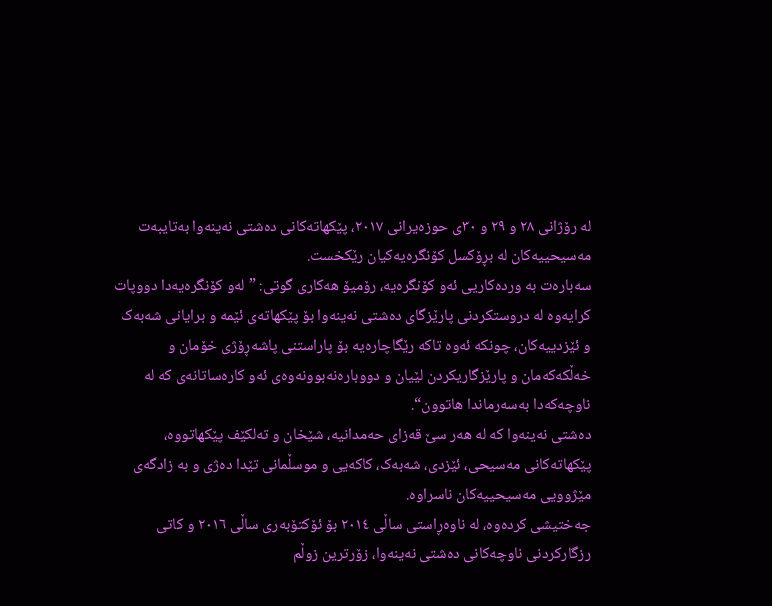لە رۆژانی ٢٨ و ٢٩ و ٣٠ی حوزەیرانی ٢٠١٧، پێکھاتەکانی دەشتی نەینەوا بەتایبەت مەسیحییەکان لە بڕۆکسل کۆنگرەیەکیان رێکخست.
سەبارەت بە وردەکاریی ئەو کۆنگرەیە، رۆمیۆ ھەکاری گوتی: ”لەو کۆنگرەیەدا دووپات کرایەوە لە دروستکردنی پارێزگای دەشتی نەینەوا بۆ پێکھاتەی ئێمە و برایانی شەبەک و ئێزدییەکان، چونکە ئەوە تاکە رێگاچارەیە بۆ پاراستنی پاشەڕۆژی خۆمان و خەڵکەکەمان و پارێزگاریکردن لێیان و دووبارەنەبوونەوەی ئەو کارەساتانەی کە لە ناوچەکەدا بەسەرماندا ھاتوون“.
دەشتی نەینەوا کە لە ھەر سێ قەزای حەمدانیە، شێخان و تەلکێف پێکھاتووە، پێکھاتەکانی مەسیحی، ئێزدی، شەبەک، کاکەیی و موسڵمانی تێدا دەژی و بە زادگەی مێژوویی مەسیحییەکان ناسراوە.
جەختیشی کردەوە، لە ناوەڕاستی ساڵی ٢٠١٤ بۆ ئۆکتۆبەری ساڵی ٢٠١٦ و کاتی رزگارکردنی ناوچەکانی دەشتی نەینەوا، زۆرترین زوڵم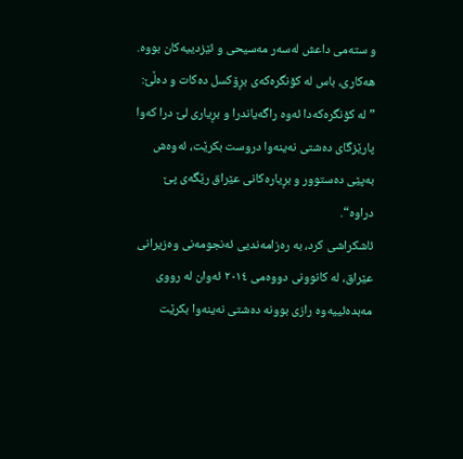و ستەمی داعش لەسەر مەسیحی و ئێزدییەکان بووە.
ھەکاری، باس لە کۆنگرەکەی بڕۆکسل دەکات و دەڵێ: ”لە کۆنگرەکەدا ئەوە راگەیاندرا و بڕیاری لێ درا کەوا پارێزگای دەشتی نەینەوا دروست بکرێت، ئەوەش بەپێی دەستوور و بڕیارەکانی عێراق رێگەی پێ دراوە“.
ئاشکراشی کرد، بە رەزامەندیی ئەنجومەنی وەزیرانی عێراق، لە کانوونی دووەمی ٢٠١٤ ئەوان لە رووی مەبدەئییەوە رازی بوونە دەشتی نەینەوا بکرێت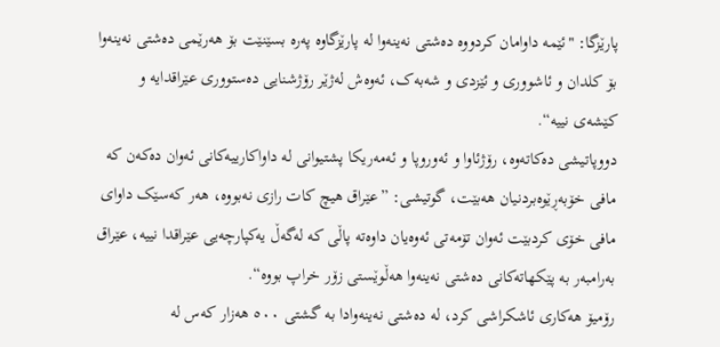پارێزگا: "ئێمە داوامان کردووە دەشتی نەینەوا لە پارێزگاوە پەرە بسێنێت بۆ ھەرێمی دەشتی نەینەوا بۆ کلدان و ئاشووری و ئێزدی و شەبەک، ئەوەش لەژێر رۆژشنایی دەستووری عێراقدایە و کێشەی نییە“.
دووپاتیشی دەکاتەوە، رۆژئاوا و ئەوروپا و ئەمەریکا پشتیوانی لە داواکارییەکانی ئەوان دەکەن کە مافی خۆبەڕێوەبردنیان ھەبێت، گوتیشی: ”عێراق ھیچ کات رازی نەبووە، ھەر کەسێک داوای مافی خۆی کردبێت ئەوان تۆمەتی ئەوەیان داوەتە پاڵی کە لەگەڵ یەکپارچەیی عێراقدا نییە، عێراق بەرامبەر بە پێکھاتەکانی دەشتی نەینەوا ھەڵوێستی زۆر خراپ بووە“.
رۆمیۆ ھەکاری ئاشکراشی کرد، لە دەشتی نەینەوادا بە گشتی ٥٠٠ ھەزار کەس لە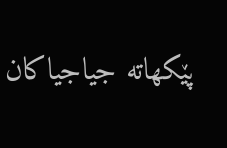پێکھاتە جیاجیاکان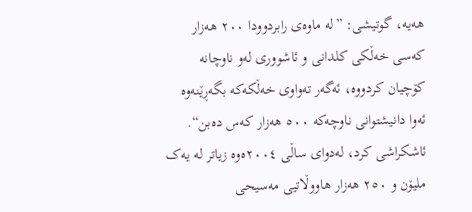ھەیە، گوتیشی: ”لە ماوەی رابردوودا ٢٠٠ ھەزار کەسی خەڵکی کلدانی و ئاشووری لەو ناوچانە کۆچیان کردووە، ئەگەر تەواوی خەڵکەکە بگەڕێنەوە ئەوا دانیشتوانی ناوچەکە ٥٠٠ ھەزار کەس دەبن“.
ئاشکراشی کرد، لەدوای ساڵی ٢٠٠٤ەوە زیاتر لە یەک ملیۆن و ٢٥٠ ھەزار ھاووڵاتیی مەسیحی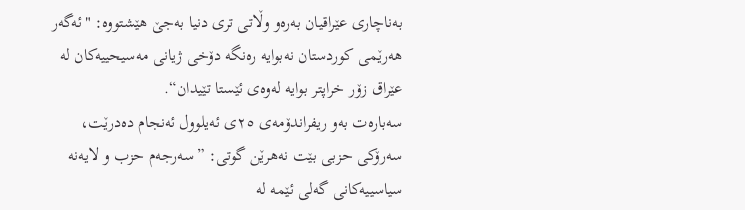بەناچاری عێراقیان بەرەو وڵاتی تری دنیا بەجێ ھێشتووە: "ئەگەر ھەرێمی کوردستان نەبوایە رەنگە دۆخی ژیانی مەسیحییەکان لە عێراق زۆر خراپتر بوایە لەوەی ئێستا تێیدان“.
سەبارەت بەو ریفراندۆمەی ٢٥ی ئەیلوول ئەنجام دەدرێت، سەرۆکی حزبی بێت نەھرێن گوتی: ”سەرجەم حزب و لایەنە سیاسییەکانی گەلی ئێمە لە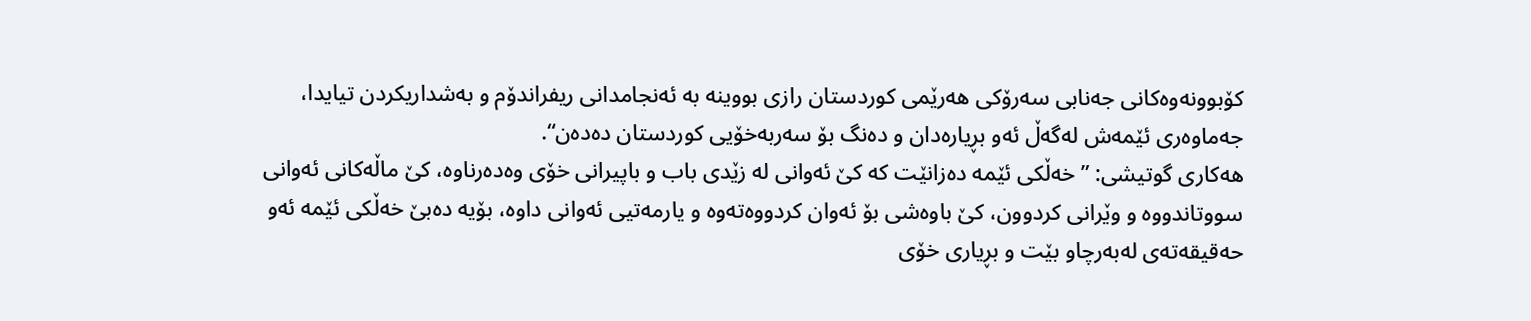کۆبوونەوەکانی جەنابی سەرۆکی ھەرێمی کوردستان رازی بووینە بە ئەنجامدانی ریفراندۆم و بەشداریکردن تیایدا، جەماوەری ئێمەش لەگەڵ ئەو بڕیارەدان و دەنگ بۆ سەربەخۆیی کوردستان دەدەن“.
ھەکاری گوتیشی: ”خەڵکی ئێمە دەزانێت کە کێ ئەوانی لە زێدی باب و باپیرانی خۆی وەدەرناوە، کێ ماڵەکانی ئەوانی سووتاندووە و وێرانی کردوون، کێ باوەشی بۆ ئەوان کردووەتەوە و یارمەتیی ئەوانی داوە، بۆیە دەبێ خەڵکی ئێمە ئەو حەقیقەتەی لەبەرچاو بێت و بڕیاری خۆی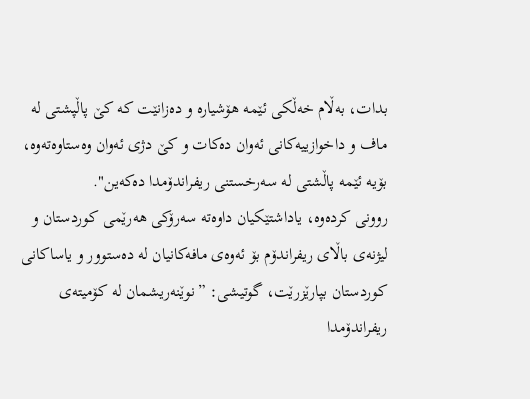بدات، بەڵام خەڵکی ئێمە ھۆشیارە و دەزانێت کە کێ پاڵپشتی لە ماف و داخوازییەکانی ئەوان دەکات و کێ دژی ئەوان وەستاوەتەوە، بۆیە ئێمە پاڵشتی لە سەرخستنی ریفراندۆمدا دەکەین".
روونی کردەوە، یاداشتێکیان داوەتە سەرۆکی ھەرێمی کوردستان و لیژنەی باڵای ریفراندۆم بۆ ئەوەی مافەکانیان لە دەستوور و یاساکانی کوردستان بپارێزرێت، گوتیشی: ”نوێنەریشمان لە کۆمیتەی ریفراندۆمدا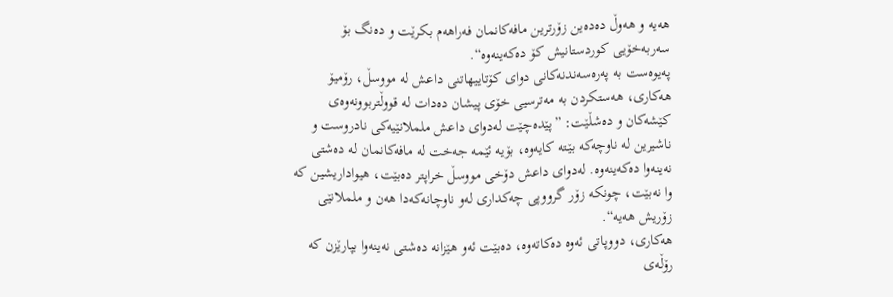ھەیە و ھەوڵ دەدەین زۆرترین مافەکانمان فەراھەم بکرێت و دەنگ بۆ سەربەخۆیی کوردستانیش کۆ دەکەینەوە“.
پەیوەست بە پەرەسەندنەکانی دوای کۆتاییھاتنی داعش لە مووسڵ، رۆمیۆ ھەکاری، ھەستکردن بە مەترسیی خۆی پیشان دەدات لە قووڵتربوونەوەی کێشەکان و دەشڵێت: ”پێدەچێت لەدوای داعش ململانێیەکی نادروست و ناشیرین لە ناوچەکە بێـتە کایەوە، بۆیە ئێمە جەخت لە مافەکانمان لە دەشتی نەینەوا دەکەینەوە. لەدوای داعش دۆخی مووسڵ خراپتر دەبێت، ھیواداریشین کە وا نەبێت، چونکە زۆر گرووپی چەکداری لەو ناوچانەکەدا ھەن و ململانێی زۆریش ھەیە“.
ھەکاری، دووپاتی ئەوە دەکاتەوە، دەبێت ئەو ھێزانە دەشتی نەینەوا بپارێزن کە رۆڵەی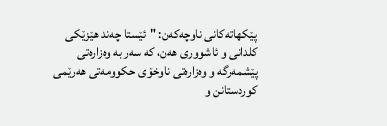پێکھاتەکانی ناوچەکەن: "ئێستا چەند ھێزێکی کلدانی و ئاشووری ھەن، کە سەر بە وەزارەتی پێشمەرگە و وەزارەتی ناوخۆی حکوومەتی ھەرێمی کوردستانن و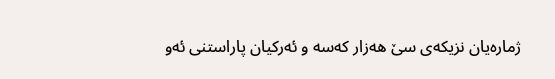ژمارەیان نزیکەی سێ ھەزار کەسە و ئەرکیان پاراستنی ئەو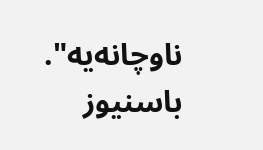ناوچانەیە".
باسنیوز